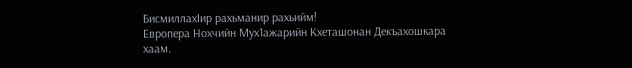БисмиллахIир рахьманир рахьийм!
Европера Нохчийн Мух1ажарийн Кхеташонан Декъахошкара хаам.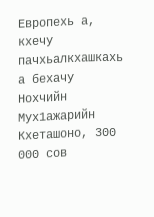Европехь а, кхечу пачхьалкхашкахь а бехачу Нохчийн Мух1ажарийн Кхеташоно, 300 000 сов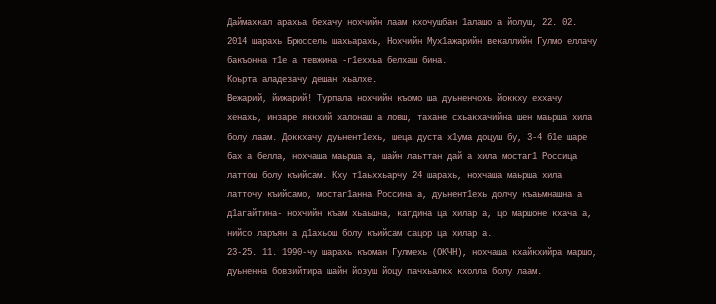Даймахкал арахьа бехачу нохчийн лаам кхочушбан 1алашо а йолуш, 22. 02. 2014 шарахь Брюссель шахьарахь, Нохчийн Мух1ажарийн векаллийн Гулмо еллачу бакъонна т1е а тевжина -г1еххьа белхаш бина.
Коьрта аладезачу дешан хьалхе.
Вежарий, йижарий! Турпала нохчийн къомо ша дуьненчохь йоккху еххачу хенахь, инзаре яккхий халонаш а ловш, тахане схьакхачийна шен маьрша хила болу лаам. Доккхачу дуьнент1ехь, шеца дуста х1ума доцуш бу, 3-4 б1е шаре бах а белла, нохчаша маьрша а, шайн лаьттан дай а хила мостаг1 Россица латтош болу къийсам. Кху т1аьххьарчу 24 шарахь, нохчаша маьрша хила латточу къийсамо, мостаг1анна Россина а, дуьнент1ехь долчу къаьмнашна а д1агайтина- нохчийн къам хьаьшна, кагдина ца хилар а, цо маршоне кхача а, нийсо ларъян а д1ахьош болу къийсам сацор ца хилар а.
23-25. 11. 1990-чу шарахь къоман Гулмехь (ОКЧН), нохчаша кхайкхийра маршо, дуьненна бовзийтира шайн йозуш йоцу пачхьалкх кхолла болу лаам.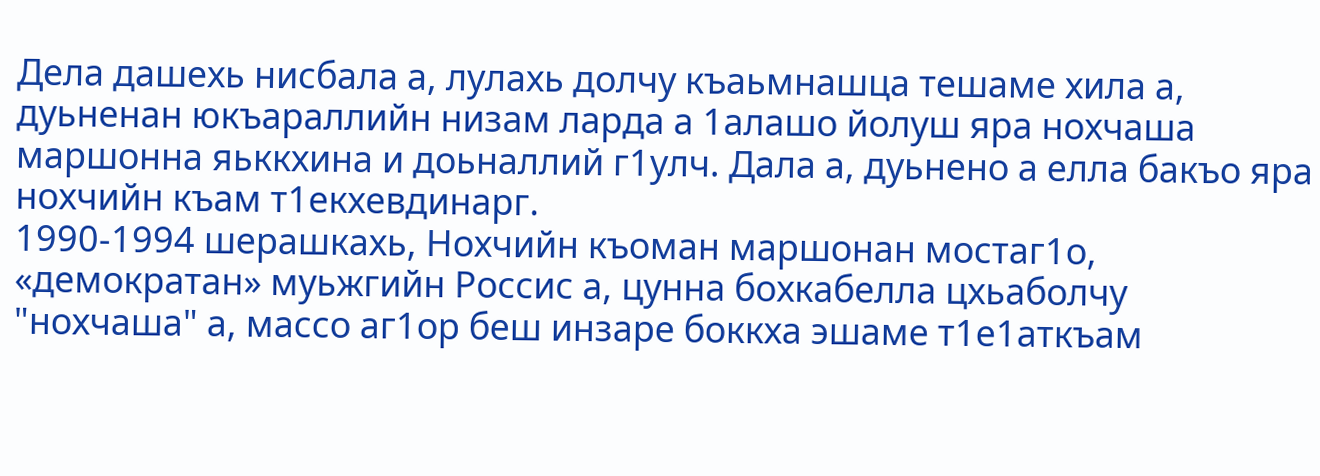Дела дашехь нисбала а, лулахь долчу къаьмнашца тешаме хила а, дуьненан юкъараллийн низам ларда а 1алашо йолуш яра нохчаша маршонна яьккхина и доьналлий г1улч. Дала а, дуьнено а елла бакъо яра нохчийн къам т1екхевдинарг.
1990-1994 шерашкахь, Нохчийн къоман маршонан мостаг1о, «демократан» муьжгийн Россис а, цунна бохкабелла цхьаболчу "нохчаша" а, массо аг1ор беш инзаре боккха эшаме т1е1аткъам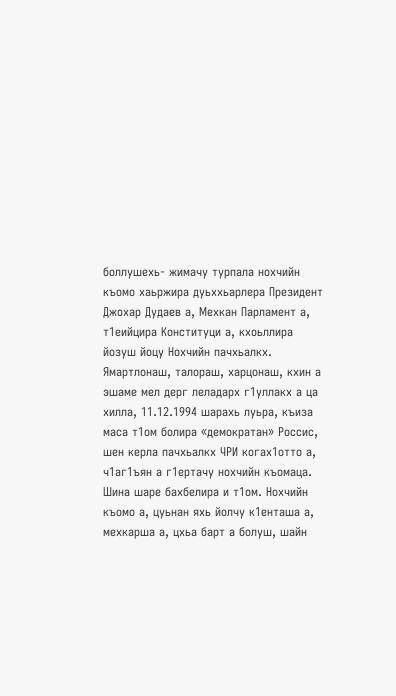боллушехь- жимачу турпала нохчийн къомо хаьржира дуьххьарлера Президент Джохар Дудаев а, Мехкан Парламент а, т1еийцира Конституци а, кхоьллира йозуш йоцу Нохчийн пачхьалкх.
Ямартлонаш, талораш, харцонаш, кхин а эшаме мел дерг леладарх г1уллакх а ца хилла, 11.12.1994 шарахь луьра, къиза маса т1ом болира «демократан» Россис, шен керла пачхьалкх ЧРИ когах1отто а, ч1аг1ъян а г1ертачу нохчийн къомаца. Шина шаре бахбелира и т1ом. Нохчийн къомо а, цуьнан яхь йолчу к1енташа а, мехкарша а, цхьа барт а болуш, шайн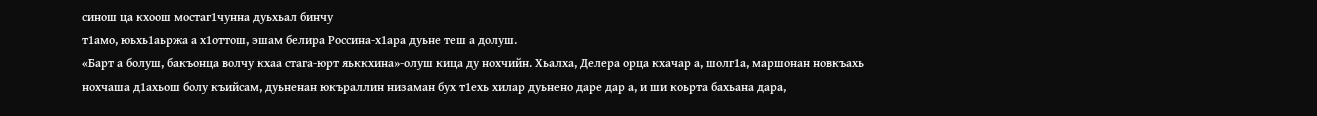синош ца кхоош мостаг1чунна дуьхьал бинчу
т1амо, юьхь1аьржа а х1оттош, эшам белира Россина-х1ара дуьне теш а долуш.
«Барт а болуш, бакъонца волчу кхаа стага-юрт яьккхина»-олуш кица ду нохчийн. Хьалха, Делера орца кхачар а, шолг1а, маршонан новкъахь нохчаша д1ахьош болу къийсам, дуьненан юкъраллин низаман бух т1ехь хилар дуьнено даре дар а, и ши коьрта бахьана дара,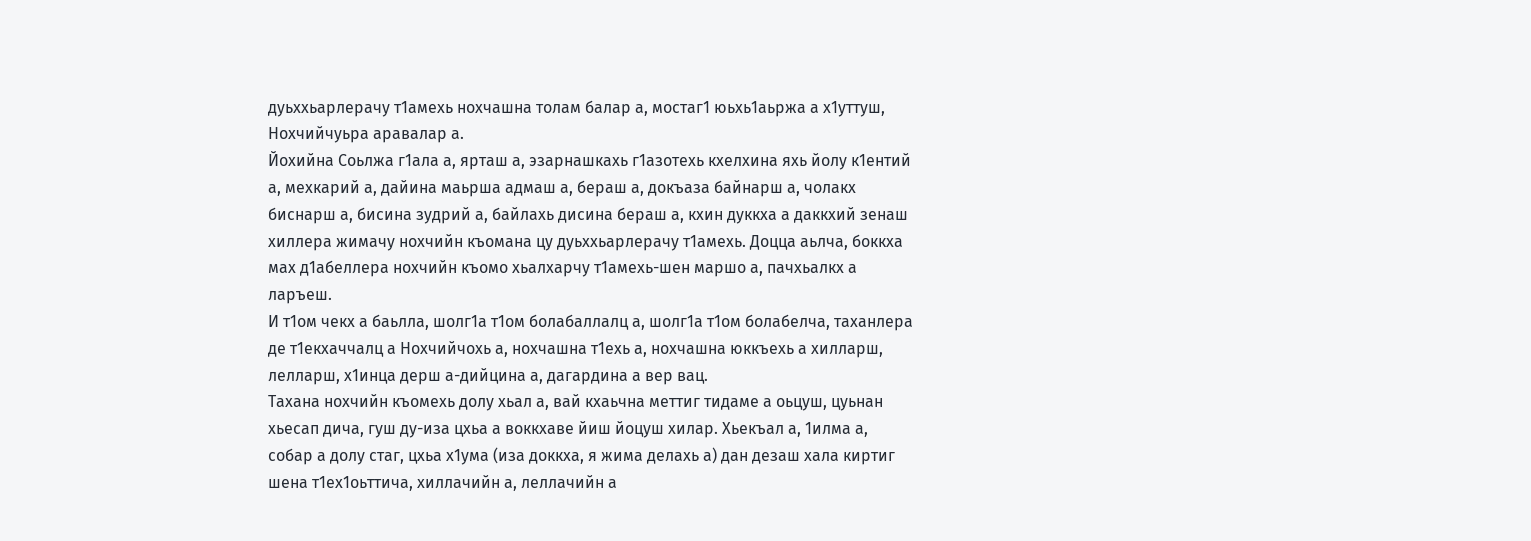дуьххьарлерачу т1амехь нохчашна толам балар а, мостаг1 юьхь1аьржа а х1уттуш, Нохчийчуьра аравалар а.
Йохийна Соьлжа г1ала а, ярташ а, эзарнашкахь г1азотехь кхелхина яхь йолу к1ентий а, мехкарий а, дайина маьрша адмаш а, бераш а, докъаза байнарш а, чолакх биснарш а, бисина зудрий а, байлахь дисина бераш а, кхин дуккха а даккхий зенаш хиллера жимачу нохчийн къомана цу дуьххьарлерачу т1амехь. Доцца аьлча, боккха мах д1абеллера нохчийн къомо хьалхарчу т1амехь-шен маршо а, пачхьалкх а ларъеш.
И т1ом чекх а баьлла, шолг1а т1ом болабаллалц а, шолг1а т1ом болабелча, таханлера де т1екхаччалц а Нохчийчохь а, нохчашна т1ехь а, нохчашна юккъехь а хилларш, лелларш, х1инца дерш а-дийцина а, дагардина а вер вац.
Тахана нохчийн къомехь долу хьал а, вай кхаьчна меттиг тидаме а оьцуш, цуьнан хьесап дича, гуш ду-иза цхьа а воккхаве йиш йоцуш хилар. Хьекъал а, 1илма а, собар а долу стаг, цхьа х1ума (иза доккха, я жима делахь а) дан дезаш хала киртиг шена т1ех1оьттича, хиллачийн а, леллачийн а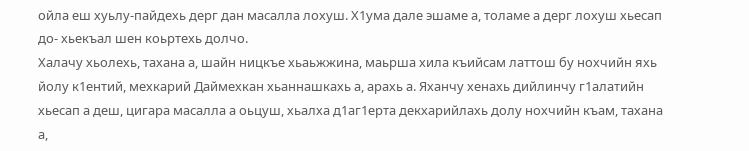ойла еш хуьлу-пайдехь дерг дан масалла лохуш. Х1ума дале эшаме а, толаме а дерг лохуш хьесап до- хьекъал шен коьртехь долчо.
Халачу хьолехь, тахана а, шайн ницкъе хьаьжжина, маьрша хила къийсам латтош бу нохчийн яхь йолу к1ентий, мехкарий Даймехкан хьаннашкахь а, арахь а. Яханчу хенахь дийлинчу г1алатийн хьесап а деш, цигара масалла а оьцуш, хьалха д1аг1ерта декхарийлахь долу нохчийн къам, тахана а,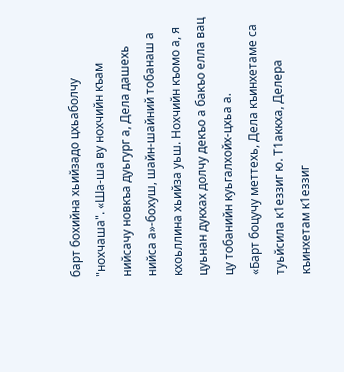барт бохийна хьийзадо цхьаболчу "нохчаша". «Ша-ша ву нохчийн къам нийсачу новкъа дуьгург а, Дела дашехь нийса а»-бохуш, шайн-шайний тобанаш а кхоьллина хьийза уьш. Нохчийн къомо а, я цуьнан дукхах долчу декъо а бакъо елла вац цу тобанийн куьгалхойх-цхьа а.
«Барт боцучу меттехь, Дела къинхетаме са туьйсила к1еззиг ю. Т1аккха, Делера къинхетам к1еззиг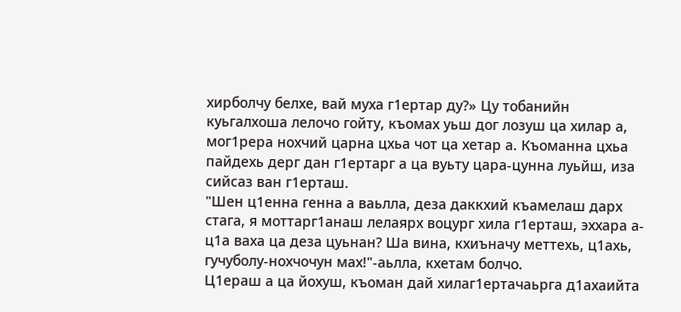хирболчу белхе, вай муха г1ертар ду?» Цу тобанийн куьгалхоша лелочо гойту, къомах уьш дог лозуш ца хилар а, мог1рера нохчий царна цхьа чот ца хетар а. Къоманна цхьа пайдехь дерг дан г1ертарг а ца вуьту цара-цунна луьйш, иза сийсаз ван г1ерташ.
"Шен ц1енна генна а ваьлла, деза даккхий къамелаш дарх стага, я моттарг1анаш лелаярх воцург хила г1ерташ, эххара а-ц1а ваха ца деза цуьнан? Ша вина, кхиъначу меттехь, ц1ахь, гучуболу-нохчочун мах!"-аьлла, кхетам болчо.
Ц1ераш а ца йохуш, къоман дай хилаг1ертачаьрга д1ахаийта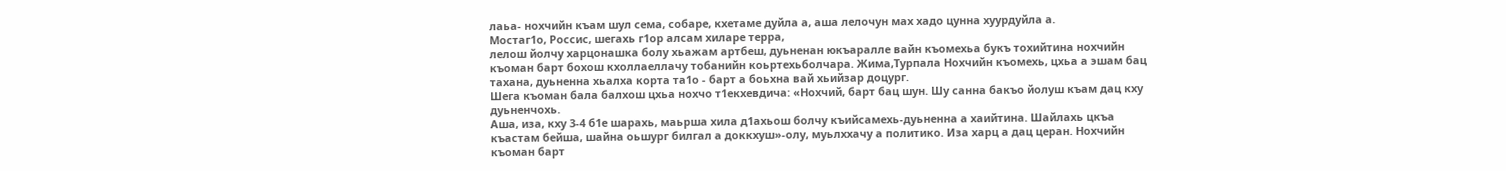лаьа- нохчийн къам шул сема, собаре, кхетаме дуйла а, аша лелочун мах хадо цунна хуурдуйла а.
Мостаг1о, Россис, шегахь г1ор алсам хиларе терра,
лелош йолчу харцонашка болу хьажам артбеш, дуьненан юкъаралле вайн къомехьа букъ тохийтина нохчийн къоман барт бохош кхоллаеллачу тобанийн коьртехьболчара. Жима,Турпала Нохчийн къомехь, цхьа а эшам бац тахана, дуьненна хьалха корта та1о - барт а боьхна вай хьийзар доцург.
Шега къоман бала балхош цхьа нохчо т1екхевдича: «Нохчий, барт бац шун. Шу санна бакъо йолуш къам дац кху дуьненчохь.
Аша, иза, кху 3-4 б1е шарахь, маьрша хила д1ахьош болчу къийсамехь-дуьненна а хаийтина. Шайлахь цкъа къастам бейша, шайна оьшург билгал а доккхуш»-олу, муьлххачу а политико. Иза харц а дац церан. Нохчийн къоман барт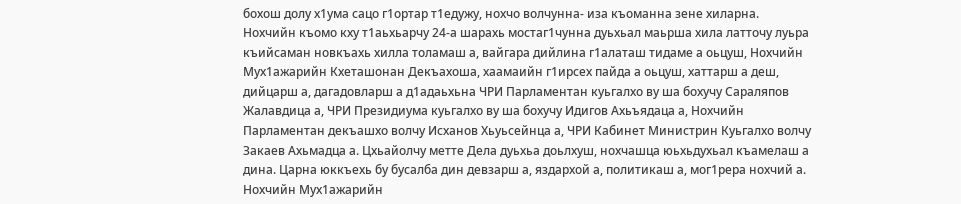бохош долу х1ума сацо г1ортар т1едужу, нохчо волчунна- иза къоманна зене хиларна.
Нохчийн къомо кху т1аьхьарчу 24-а шарахь мостаг1чунна дуьхьал маьрша хила латточу луьра къийсаман новкъахь хилла толамаш а, вайгара дийлина г1алаташ тидаме а оьцуш, Нохчийн Мух1ажарийн Кхеташонан Декъахоша, хаамаийн г1ирсех пайда а оьцуш, хаттарш а деш, дийцарш а, дагадовларш а д1адаьхьна ЧРИ Парламентан куьгалхо ву ша бохучу Сараляпов Жалавдица а, ЧРИ Президиума куьгалхо ву ша бохучу Идигов Ахьъядаца а, Нохчийн Парламентан декъашхо волчу Исханов Хьуьсейнца а, ЧРИ Кабинет Министрин Куьгалхо волчу Закаев Ахьмадца а. Цхьайолчу метте Дела дуьхьа доьлхуш, нохчашца юьхьдухьал къамелаш а дина. Царна юккъехь бу бусалба дин девзарш а, яздархой а, политикаш а, мог1рера нохчий а.
Нохчийн Мух1ажарийн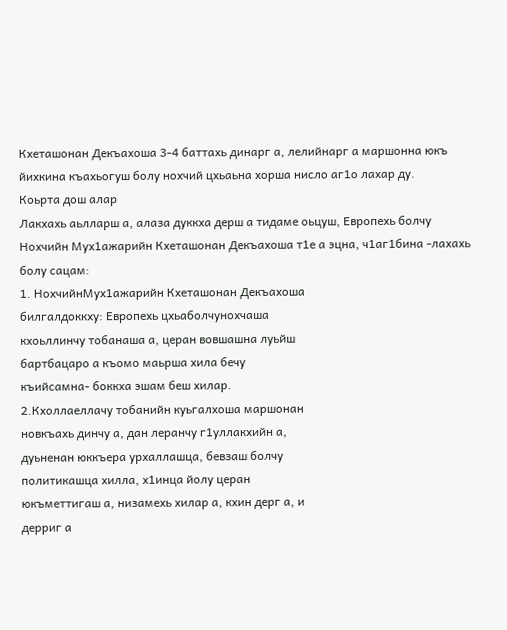Кхеташонан Декъахоша 3-4 баттахь динарг а, лелийнарг а маршонна юкъ йихкина къахьогуш болу нохчий цхьаьна хорша нисло аг1о лахар ду.
Коьрта дош алар
Лакхахь аьлларш а, алаза дуккха дерш а тидаме оьцуш, Европехь болчу Нохчийн Мух1ажарийн Кхеташонан Декъахоша т1е а эцна, ч1аг1бина -лахахь болу сацам:
1. НохчийнМух1ажарийн Кхеташонан Декъахоша
билгалдоккху: Европехь цхьаболчунохчаша
кхоьллинчу тобанаша а, церан вовшашна луьйш
бартбацаро а къомо маьрша хила бечу
къийсамна- боккха эшам беш хилар.
2.Кхоллаеллачу тобанийн куьгалхоша маршонан
новкъахь динчу а, дан леранчу г1уллакхийн а,
дуьненан юккъера урхаллашца, бевзаш болчу
политикашца хилла, х1инца йолу церан
юкъметтигаш а, низамехь хилар а, кхин дерг а, и
дерриг а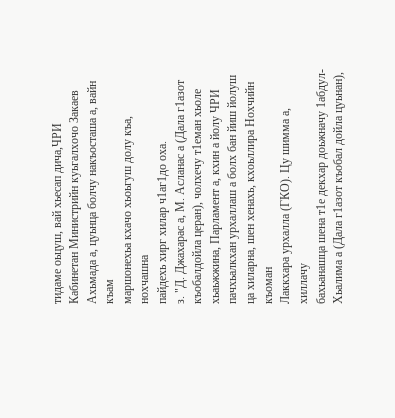тидаме оьцуш, вай хьесап дича,ЧРИ
Кабинетан Министрийн куьгалхочо Закаев
Ахьмада а, цуьнца болчу накъосташа а, вайн къам
маршонехьа кхачо хьоьгуш долу къа, нохчашна
пайдехь хирг хилар ч1аг1до оха.
з. "Д. Джахарас а, М. Асланас а (Дала г1азот
къобалдойла церан), чолхечу т1еман хьоле
хьаьжжина, Парламент а, кхин а йолу ЧРИ
пачхьалкхан урхаллаш а болх бан йиш йолуш
ца хиларна, шен хенахь, кхоьллира Нохчийн къоман
Лаккхара урхалла (ГКО). Цу шимма а, хиллачу
бахьанашца шена т1е декхар доьжначу 1абдул-
Хьалима а (Дала г1азот къобал дойла цуьнан),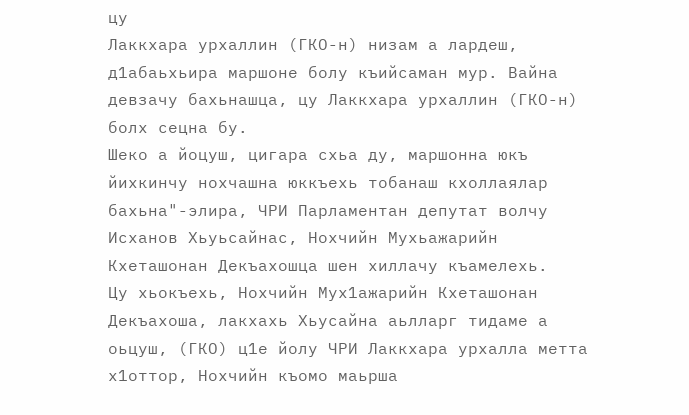цу
Лаккхара урхаллин (ГКО-н) низам а лардеш,
д1абаьхьира маршоне болу къийсаман мур. Вайна
девзачу бахьнашца, цу Лаккхара урхаллин (ГКО-н)
болх сецна бу.
Шеко а йоцуш, цигара схьа ду, маршонна юкъ
йихкинчу нохчашна юккъехь тобанаш кхоллаялар
бахьна"-элира, ЧРИ Парламентан депутат волчу
Исханов Хьуьсайнас, Нохчийн Мухьажарийн
Кхеташонан Декъахошца шен хиллачу къамелехь.
Цу хьокъехь, Нохчийн Мух1ажарийн Кхеташонан
Декъахоша, лакхахь Хьусайна аьлларг тидаме а
оьцуш, (ГКО) ц1е йолу ЧРИ Лаккхара урхалла метта
х1оттор, Нохчийн къомо маьрша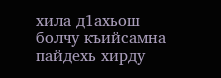хила д1ахьош
болчу къийсамна пайдехь хирду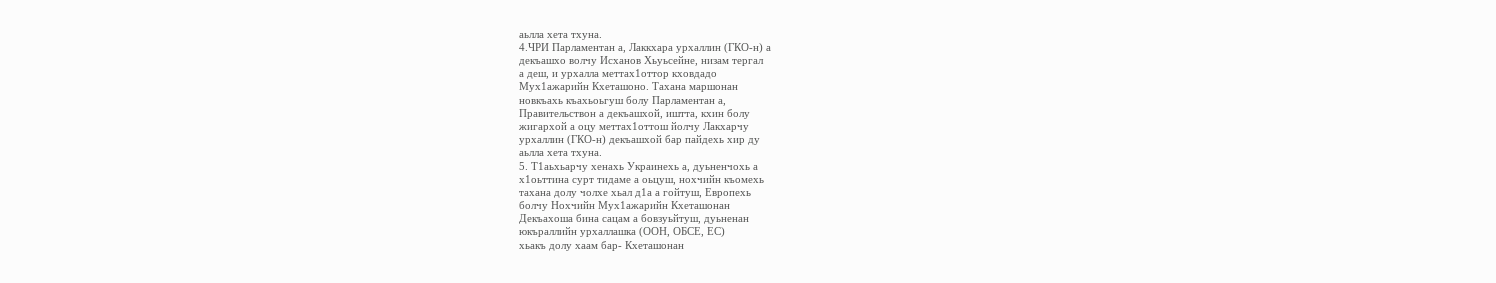аьлла хета тхуна.
4.ЧРИ Парламентан а, Лаккхара урхаллин (ГКО-н) а
декъашхо волчу Исханов Хьуьсейне, низам тергал
а деш, и урхалла меттах1оттор кховдадо
Мух1ажарийн Кхеташоно. Тахана маршонан
новкъахь къахьоьгуш болу Парламентан а,
Правительствон а декъашхой, иштта, кхин болу
жигархой а оцу меттах1оттош йолчу Лакхарчу
урхаллин (ГКО-н) декъашхой бар пайдехь хир ду
аьлла хета тхуна.
5. Т1аьхьарчу хенахь Украинехь а, дуьненчохь а
х1оьттина сурт тидаме а оьцуш, нохчийн къомехь
тахана долу чолхе хьал д1а а гойтуш, Европехь
болчу Нохчийн Мух1ажарийн Кхеташонан
Декъахоша бина сацам а бовзуьйтуш, дуьненан
юкъраллийн урхаллашка (ООН, ОБСЕ, ЕС)
хьакъ долу хаам бар- Кхеташонан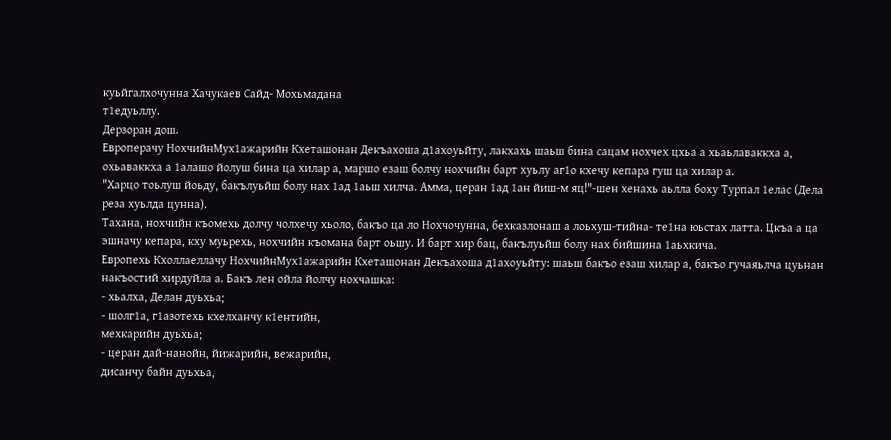куьйгалхочунна Хачукаев Сайд- Мохьмадана
т1едуьллу.
Дерзоран дош.
Европерачу НохчийнМух1ажарийн Кхеташонан Декъахоша д1ахоуьйту, лакхахь шаьш бина сацам нохчех цхьа а хьаьлаваккха а, охьаваккха а 1алашо йолуш бина ца хилар а, маршо езаш болчу нохчийн барт хуьлу аг1о кхечу кепара гуш ца хилар а.
"Харцо тоьлуш йоьду, бакълуьйш болу нах 1ад 1аьш хилча. Амма, церан 1ад 1ан йиш-м яц!"-шен хенахь аьлла боху Турпал 1елас (Дела реза хуьлда цунна).
Тахана, нохчийн къомехь долчу чолхечу хьоло, бакъо ца ло Нохчочунна, бехказлонаш а лоьхуш-тийна- те1на юьстах латта. Цкъа а ца эшначу кепара, кху муьрехь, нохчийн къомана барт оьшу. И барт хир бац, бакълуьйш болу нах бийшина 1аьхкича.
Европехь Кхоллаеллачу НохчийнМух1ажарийн Кхеташонан Декъахоша д1ахоуьйту: шаьш бакъо езаш хилар а, бакъо гучаяьлча цуьнан накъостий хирдуйла а. Бакъ лен ойла йолчу нохчашка:
- хьалха, Делан дуьхьа;
- шолг1а, г1азотехь кхелханчу к1ентийн,
мехкарийн дуьхьа;
- церан дай-нанойн, йижарийн, вежарийн,
дисанчу байн дуьхьа,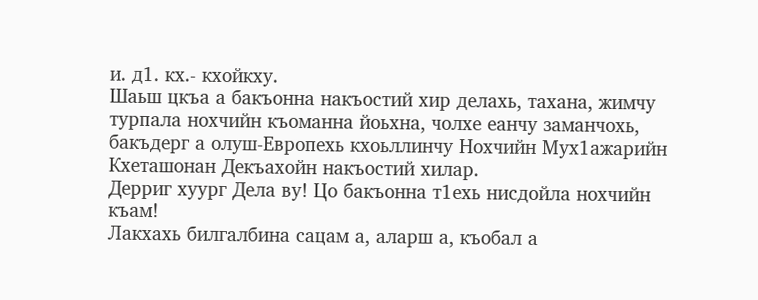и. д1. кх.- кхойкху.
Шаьш цкъа а бакъонна накъостий хир делахь, тахана, жимчу турпала нохчийн къоманна йоьхна, чолхе еанчу заманчохь, бакъдерг а олуш-Европехь кхоьллинчу Нохчийн Мух1ажарийн Кхеташонан Декъахойн накъостий хилар.
Дерриг хуург Дела ву! Цо бакъонна т1ехь нисдойла нохчийн къам!
Лакхахь билгалбина сацам а, аларш а, къобал а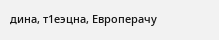дина, т1еэцна, Европерачу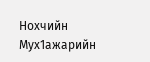Нохчийн Мух1ажарийн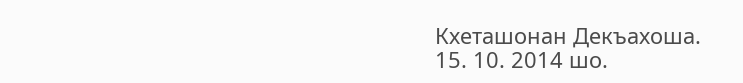Кхеташонан Декъахоша.
15. 10. 2014 шо.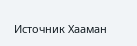Источник Хааман